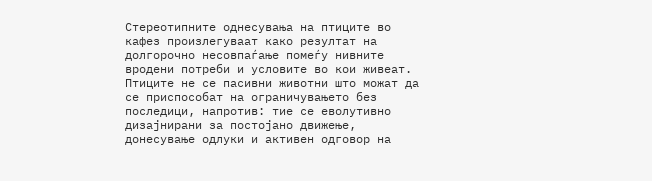Стереотипните однесувања на птиците во кафез произлегуваат како резултат на долгорочно несовпаѓање помеѓу нивните вродени потреби и условите во кои живеат. Птиците не се пасивни животни што можат да се приспособат на ограничувањето без последици, напротив: тие се еволутивно дизајнирани за постојано движење, донесување одлуки и активен одговор на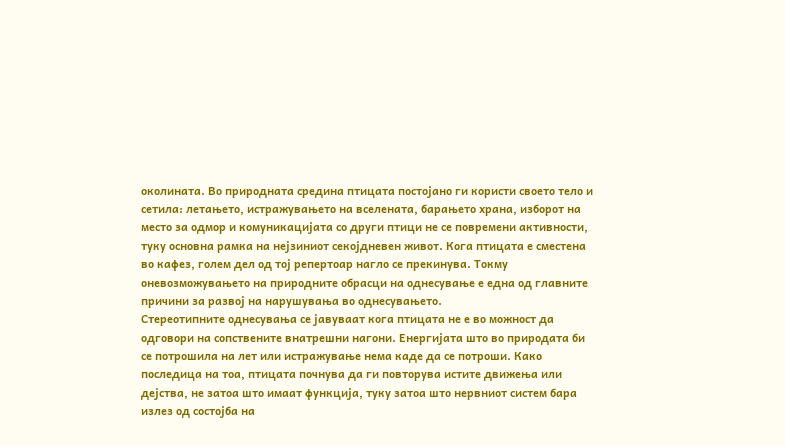околината. Во природната средина птицата постојано ги користи своето тело и сетила: летањето, истражувањето на вселената, барањето храна, изборот на место за одмор и комуникацијата со други птици не се повремени активности, туку основна рамка на нејзиниот секојдневен живот. Кога птицата е сместена во кафез, голем дел од тој репертоар нагло се прекинува. Токму оневозможувањето на природните обрасци на однесување е една од главните причини за развој на нарушувања во однесувањето.
Стереотипните однесувања се јавуваат кога птицата не е во можност да одговори на сопствените внатрешни нагони. Енергијата што во природата би се потрошила на лет или истражување нема каде да се потроши. Како последица на тоа, птицата почнува да ги повторува истите движења или дејства, не затоа што имаат функција, туку затоа што нервниот систем бара излез од состојба на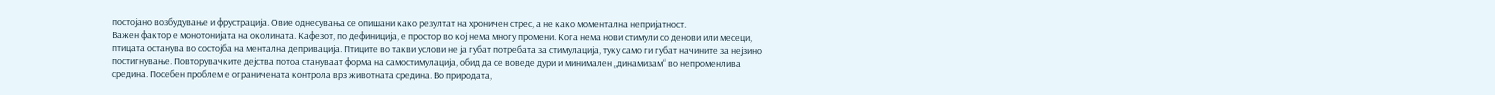постојано возбудување и фрустрација. Овие однесувања се опишани како резултат на хроничен стрес, а не како моментална непријатност.
Важен фактор е монотонијата на околината. Кафезот, по дефиниција, е простор во кој нема многу промени. Кога нема нови стимули со денови или месеци, птицата останува во состојба на ментална депривација. Птиците во такви услови не ја губат потребата за стимулација, туку само ги губат начините за нејзино постигнување. Повторувачките дејства потоа стануваат форма на самостимулација, обид да се воведе дури и минимален „динамизам“ во непроменлива средина. Посебен проблем е ограничената контрола врз животната средина. Во природата,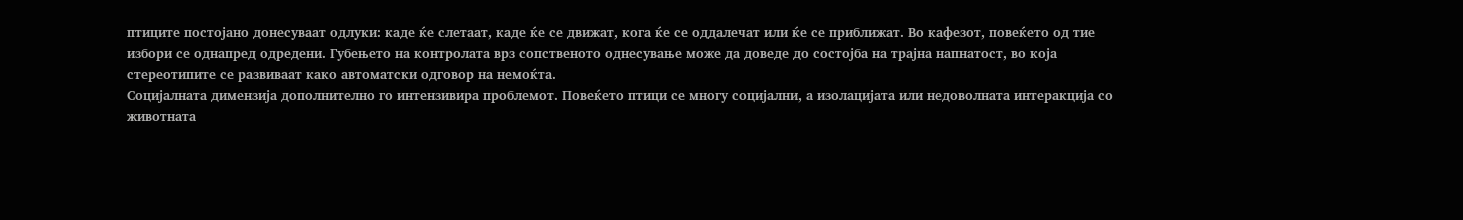птиците постојано донесуваат одлуки: каде ќе слетаат, каде ќе се движат, кога ќе се оддалечат или ќе се приближат. Во кафезот, повеќето од тие избори се однапред одредени. Губењето на контролата врз сопственото однесување може да доведе до состојба на трајна напнатост, во која стереотипите се развиваат како автоматски одговор на немоќта.
Социјалната димензија дополнително го интензивира проблемот. Повеќето птици се многу социјални, а изолацијата или недоволната интеракција со животната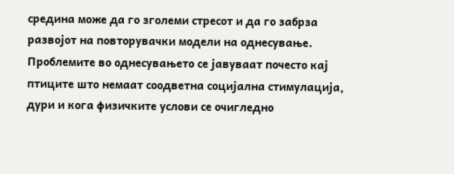средина може да го зголеми стресот и да го забрза развојот на повторувачки модели на однесување. Проблемите во однесувањето се јавуваат почесто кај птиците што немаат соодветна социјална стимулација, дури и кога физичките услови се очигледно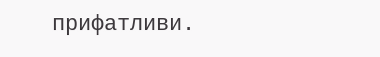прифатливи.